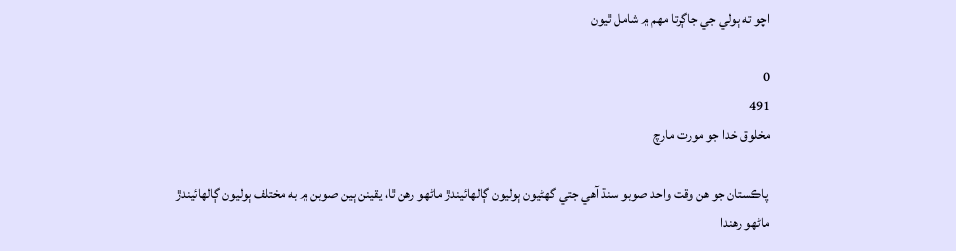اچو ته ٻولي جي جاڳرتا مهم ۾ شامل ٿيون

0
491
مخلوق خدا جو مورت مارچ

 پاڪستان جو هن وقت واحد صوبو سنڌ آهي جتي گهڻيون ٻوليون ڳالهائيندڙ ماڻهو رهن ٿا، يقينن ٻين صوبن ۾ به مختلف ٻوليون ڳالهائيندڙ ماڻهو رهندا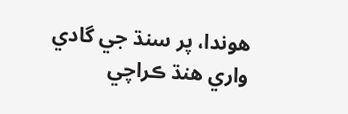هوندا، پر سنڌ جي گادي واري هنڌ ڪراچي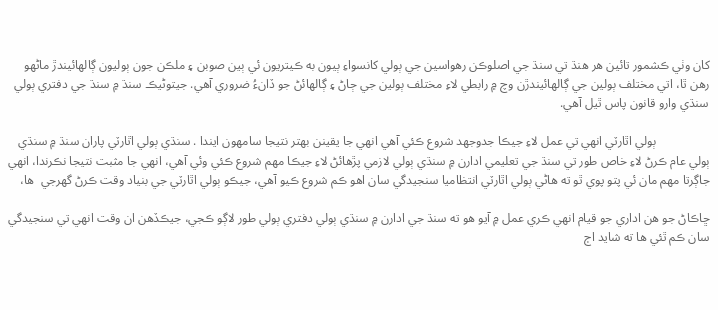کان وٺي ڪشمور تائين هر هنڌ تي سنڌ جي اصلوڪن رهواسين جي ٻولي کانسواءِ ٻيون به ڪيتريون ئي ٻين صوبن ۽ ملڪن جون ٻوليون ڳالهائيندڙ ماڻهو رهن ٿا، اتي مختلف ٻولين جي ڳالهائيندڙن وچ ۾ رابطي لاءِ مختلف ٻولين جي ڄاڻ ۽ ڳالهائڻ جو ڏانءُ ضروري آهي. جيتوڻيڪ سنڌ ۾ سنڌ جي دفتري ٻولي سنڌي وارو قانون پاس ٿيل آھي.

                 ٻولي اٿارٽي انھي تي عمل لاءِ جيڪا جدوجھد شروع ڪئي آھي انھي جا يقينن بھتر نتيجا سامھون ايندا . سنڌي ٻولي اٿارٽي پاران سنڌ ۾ سنڌي ٻولي عام ڪرڻ لاءِ خاص طور تي سنڌ جي تعليمي ادارن ۾ سنڌي ٻولي لازمي پڙهائڻ لاءِ جيڪا مهم شروع ڪئي وئي آهي، انهي جا مثبت نتيجا نڪرندا، انهي جاڳرتا مهم مان ئي پتو پوي ٿو ته هاڻي ٻولي اٿارٽي انتظاميا سنجيدگي سان اهو ڪم شروع ڪيو آهي، جيڪو ٻولي اٿارٽي جي بنياد وقت ڪرڻ گهرجي  ها،

ڇاڪاڻ جو هن اداري جو قيام انهي ڪري عمل ۾ آيو هو ته سنڌ جي ادارن ۾ سنڌي ٻولي دفتري ٻولي طور لاڳو ڪجي، جيڪڏهن ان وقت انهي تي سنجيدگي سان ڪم ٿئي ها ته شايد اڄ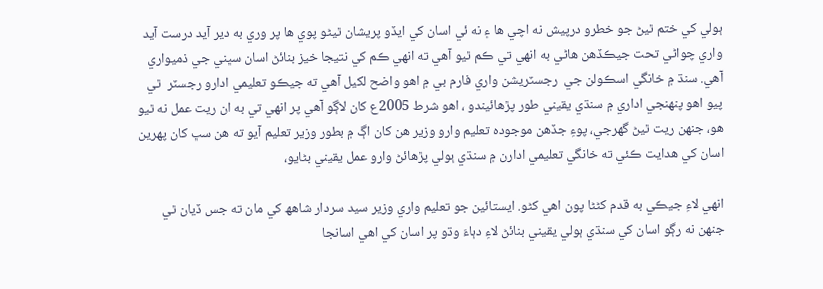ٻولي کي ختم ٿيڻ جو خطرو درپيش نه اچي ها ۽ نه ئي اسان کي ايڏو پريشان ٿيڻو پوي ها پر وري به دير آيد درست آيد واري چواڻي تحت جيڪڏهن هاڻي به انهي تي ڪم ٿيو آهي ته انهي ڪم کي نتيجا خيز بنائڻ اسان سڀني جي ذميواري آهي. سنڌ ۾ خانگي اسڪولن جي  رجسٽريشن واري فارم بي ۾ اھو واضح لکيل آھي ته جيڪو تعليمي ادارو رجسٽر  ٿي پيو اھو پنهنجي اداري ۾ سنڌي يقيني طور پڙھائيندو ، اهو شرط 2005ع کان لاڳو آهي پر انهي تي به ان ريت عمل نه ٿيو هو، جنهن ريت ٿيڻ گهرجي، پوءِ جڏهن موجوده تعليم وارو وزير هن کان اڳ ۾ بطور وزير تعليم آيو ته هن سڀ کان پهرين اسان کي هدايت ڪئي ته خانگي تعليمي ادارن ۾ سنڌي ٻولي پڙهائڻ وارو عمل يقيني بڻايو،

انهي لاءِ جيڪي به قدم کڻڻا پون اهي کڻو. ايستائين جو تعليم واري وزير سيد سردار شاهھ کي مان ته جس ڏيان ٿي جنهن نه رڳو اسان کي سنڌي ٻولي يقيني بنائڻ لاءِ دٻاءَ وڌو پر اسان کي اهي اسانجا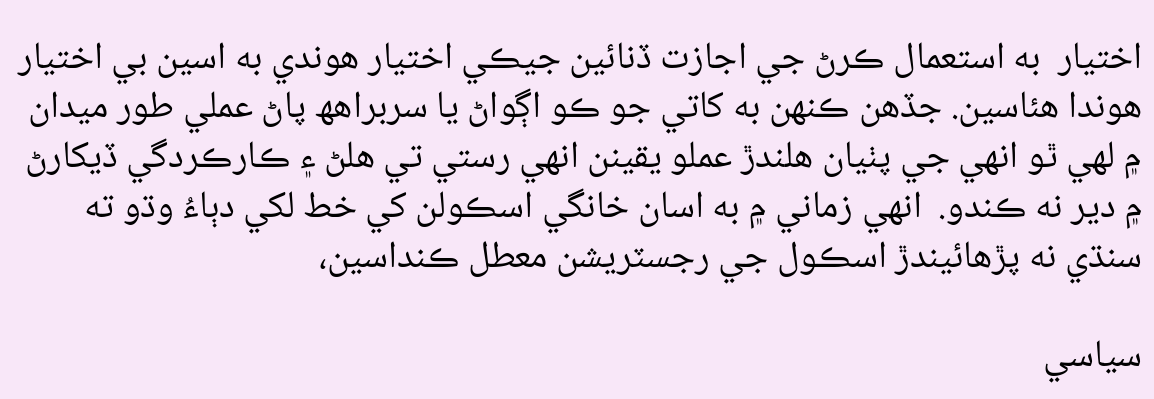اختيار  به استعمال ڪرڻ جي اجازت ڏنائين جيڪي اختيار هوندي به اسين بي اختيار هوندا هئاسين. جڏهن ڪنهن به کاتي جو ڪو اڳواڻ يا سربراهھ پاڻ عملي طور ميدان ۾ لهي ٿو انهي جي پٺيان هلندڙ عملو يقينن انهي رستي تي هلڻ ۽ ڪارڪردگي ڏيکارڻ ۾ دير نه ڪندو.  انهي زماني ۾ به اسان خانگي اسڪولن کي خط لکي دٻاءُ وڌو ته سنڌي نه پڙهائيندڙ اسڪول جي رجسٽريشن معطل ڪنداسين،

سياسي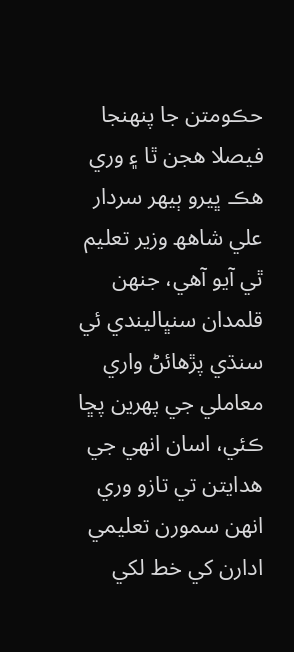حڪومتن جا پنهنجا فيصلا هجن ٿا ۽ وري هڪ ڀيرو ٻيهر سردار علي شاهھ وزير تعليم ٿي آيو آهي، جنهن قلمدان سنڀاليندي ئي سنڌي پڙهائڻ واري معاملي جي پهرين پڇا ڪئي، اسان انهي جي هدايتن تي تازو وري انهن سمورن تعليمي ادارن کي خط لکي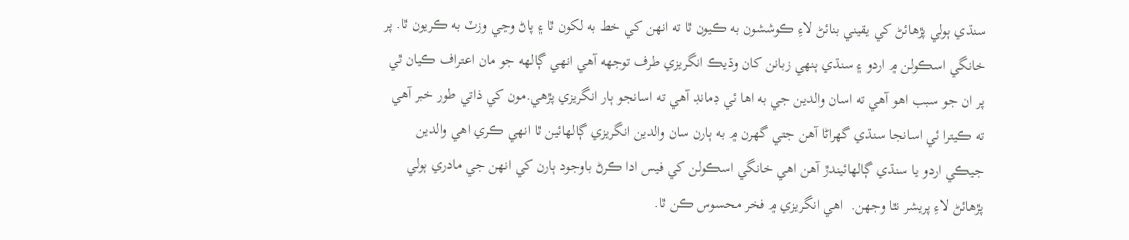سنڌي ٻولي پڙهائڻ کي يقيني بنائڻ لاءِ ڪوششون به ڪيون ٿا ته انهن کي خط به لکون ٿا ۽ پاڻ وڃي وزٽ به ڪريون ٿا. پر خانگي اسڪولن ۾ اردو ۽ سنڌي ٻنھي زبانن کان وڌيڪ انگريزي طرف توجهه آھي انهي ڳالهه جو مان اعتراف ڪيان ٿي پر ان جو سبب اھو آھي ته اسان والدين جي به اھا ئي ڊمانڊ آھي ته اسانجو ٻار انگريزي پڙھي.مون کي ذاتي طور خبر آھي ته ڪيترا ئي اسانجا سنڌي گهراڻا آھن جتي گھرن ۾ به ٻارن سان والدين انگريزي ڳالھائين ٿا انھي ڪري اھي والدين جيڪي اردو يا سنڌي ڳالهائيندڙ آھن اھي خانگي اسڪولن کي فيس ادا ڪرڻ باوجود ٻارن کي انھن جي مادري ٻولي پڙھائڻ لاءِ پريشر نٿا وجھن.  اھي انگريزي ۾ فخر محسوس ڪن ٿا.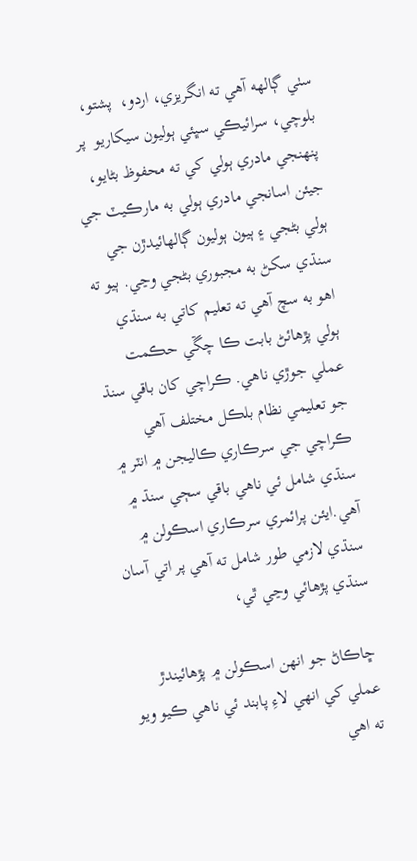سٺي ڳالهه آھي ته انگريزي، اردو،  پشتو،  بلوچي، سرائيڪي سڀئي ٻوليون سيکاريو  پر پنهنجي مادري ٻولي کي ته محفوظ بڻايو، جيئن اسانجي مادري ٻولي به مارڪيٽ جي ٻولي بڻجي ۽ ٻيون ٻوليون ڳالھائيدڙن جي سنڌي سکڻ به مجبوري بڻجي وڃي. ٻيو ته  اھو به سچ آھي ته تعليم کاتي به سنڌي ٻولي پڙهائڻ بابت ڪا چڱي حڪمت عملي جوڙي ناھي. ڪراچي کان باقي سنڌ جو تعليمي نظام بلڪل مختلف آھي ڪراچي جي سرڪاري ڪاليجن ۾ انٽر ۾ سنڌي شامل ئي ناھي باقي سڄي سنڌ ۾ آھي.ايئن پرائمري سرڪاري اسڪولن ۾ سنڌي لازمي طور شامل ته آھي پر اتي آسان سنڌي پڙھائي وڃي ٿي،

ڇاڪاڻ جو انھن اسڪولن ۾ پڙھائيندڙ عملي کي انھي لاءِ پابند ئي ناھي ڪيو ويو ته اھي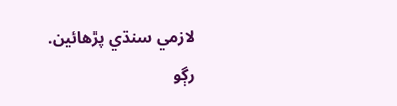لازمي سنڌي پڙھائين. رڳو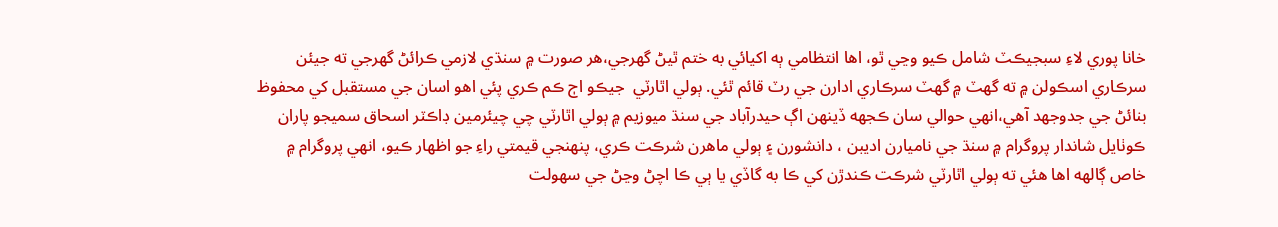خانا پوري لاءِ سبجيڪٽ شامل ڪيو وڃي ٿو، اھا انتظامي ٻه اکيائي به ختم ٿيڻ گھرجي،هر صورت ۾ سنڌي لازمي ڪرائڻ گهرجي ته جيئن سرڪاري اسڪولن ۾ ته گهٽ ۾ گهٽ سرڪاري ادارن جي رٽ قائم ٿئي. ٻولي اٿارٽي  جيڪو اڄ ڪم ڪري پئي اهو اسان جي مستقبل کي محفوظ بنائڻ جي جدوجهد آهي،انهي حوالي سان ڪجهه ڏينهن اڳ حيدرآباد جي سنڌ ميوزيم ۾ ٻولي اٿارٽي چي چيئرمين ڊاڪٽر اسحاق سميجو پاران ڪوٺايل شاندار پروگرام ۾ سنڌ جي ناميارن اديبن ، دانشورن ۽ ٻولي ماهرن شرڪت ڪري، پنهنجي قيمتي راءِ جو اظهار ڪيو، انهي پروگرام ۾ خاص ڳالهه اها هئي ته ٻولي اٿارٽي شرڪت ڪندڙن کي ڪا به گاڏي يا ٻي ڪا اچڻ وڃڻ جي سهولت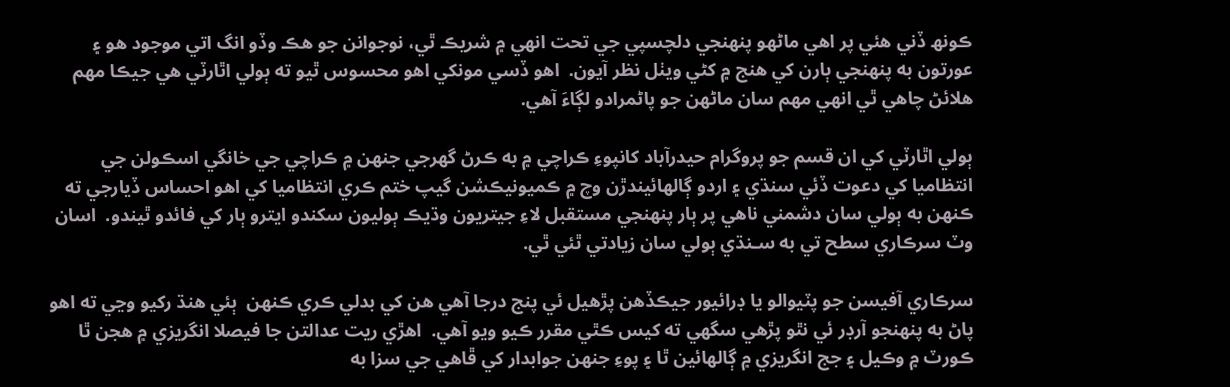ڪونھ ڏني هئي پر اهي ماڻهو پنهنجي دلچسپي جي تحت انهي ۾ شريڪ ٿي، نوجوانن جو هڪ وڏو انگ اتي موجود هو ۽ عورتون به پنهنجي ٻارن کي ھنج ۾ کڻي ويٺل نظر آيون.  اھو ڏسي مونکي اھو محسوس ٿيو ته ٻولي اٿارٽي ھي جيڪا مھم ھلائڻ چاھي ٿي انھي مھم سان ماڻهن جو پاڻمرادو لڳاءَ آھي.

ٻولي اٿارٽي کي ان قسم جو پروگرام حيدرآباد کانپوءِ ڪراچي ۾ به ڪرڻ گھرجي جنھن ۾ ڪراچي جي خانگي اسڪولن جي انتظاميا کي دعوت ڏئي سنڌي ۽ اردو ڳالھائيندڙن وچ ۾ ڪميونيڪشن گيپ ختم ڪري انتظاميا کي اھو احساس ڏيارجي ته ڪنهن به ٻولي سان دشمني ناھي پر ٻار پنھنجي مستقبل لاءِ جيتريون وڌيڪ ٻوليون سکندو ايترو ٻار کي فائدو ٿيندو.  اسان وٽ سرڪاري سطح تي به سـنڌي ٻولي سان زيادتي ٿئي ٿي.

سرڪاري آفيسن جو پٽيوالو يا ڊرائيور جيڪڏهن پڙھيل ئي پنج درجا آھي ھن کي بدلي ڪري ڪنهن  ٻئي ھنڌ رکيو وڃي ته اھو پاڻ به پنهنجو آرڊر ئي نٿو پڙھي سگھي ته کيس ڪٿي مقرر ڪيو ويو آھي.  اھڙي ريت عدالتن جا فيصلا انگريزي ۾ ھجن ٿا ڪورٽ ۾ وڪيل ۽ جج انگريزي ۾ ڳالھائين ٿا ۽ پوءِ جنهن جوابدار کي ڦاھي جي سزا به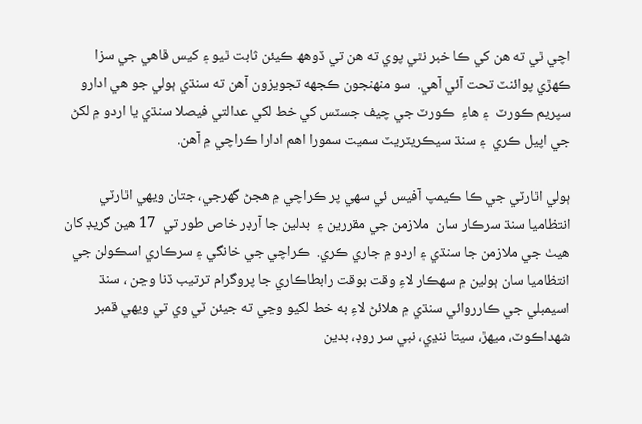اچي ٿي ته ھن کي ڪا خبر نٿي پوي ته ھن تي ڏوھھ ڪيئن ثابت ٿيو ۽ کيس ڦاھي جي سزا ڪھڙي پوائنٽ تحت آئي آھي.  سو منهنجون ڪجهه تجويزون آھن ته سنڌي ٻولي جو ھي ادارو سپريم ڪورٽ  ۽ ھاءِ  ڪورٽ جي چيف جسٽس کي خط لکي عدالتي فيصلا سنڌي يا اردو ۾ لکڻ جي اپيل ڪري  ۽ سنڌ سيڪريٽريٽ سميت سمورا اھم ادارا ڪراچي ۾ آھن.

ٻولي اٿارٽي جي ڪا ڪيمپ آفيس ئي سھي پر ڪراچي ۾ ھجڻ گھرجي، جتان ويهي اٿارٽي انتظاميا سنڌ سرڪار سان  ملازمن جي مقررين ۽  بدلين جا آرڊر خاص طور تي  17 هين گريڊ کان ھيٺ جي ملازمن جا سنڌي ۽ اردو ۾ جاري ڪري.  ڪراچي جي خانگي ۽ سرڪاري اسڪولن جي انتظاميا سان ٻولين ۾ سھڪار لاءِ وقت بوقت رابطاڪاري جا پروگرام ترتيب ڏنا وڃن ، سنڌ اسيمبلي جي ڪارروائي سنڌي ۾ ھلائڻ لاءِ به خط لکيو وڃي ته جيئن ٽي وي تي ويھي قمبر شھداڪوٽ، ميھڙ، سيتا ننڍي، نبي سر روڊ، بدين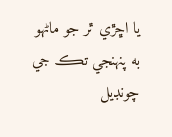يا اڇڙي ٿر جو ماڻهو به پنهنجي تڪ جي چونڊيل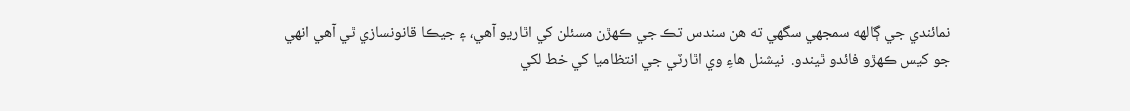نمائندي جي ڳالهه سمجھي سگھي ته ھن سندس تڪ جي ڪھڙن مسئلن کي اٿاريو آھي، ۽ جيڪا قانونسازي ٿي آھي انھي جو کيس ڪھڙو فائدو ٿيندو.  نيشنل هاءِ وي اٿارٽي جي انتظاميا کي خط لکي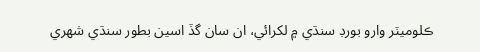ڪلوميٽر وارو بورڊ سنڌي ۾ لکرائي، ان سان گڏ اسين بطور سنڌي شهري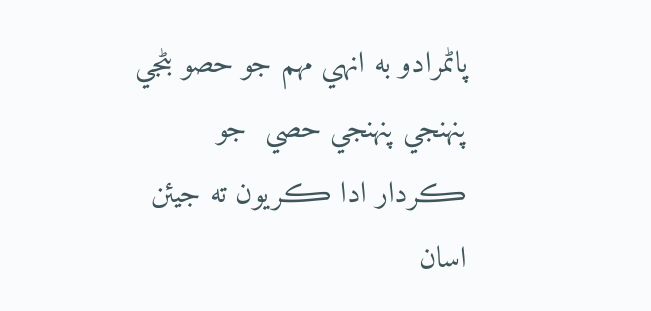پاڻمرادو به انهي مهم جو حصو بڻجي پنهنجي پنهنجي حصي  جو ڪردار ادا ڪريون ته جيئن اسان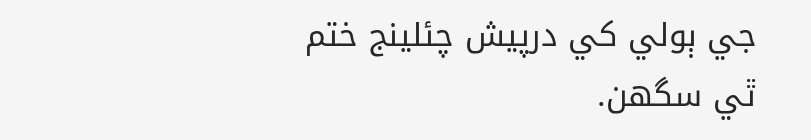جي ٻولي کي درپيش چئلينج ختم ٿي سگهن.